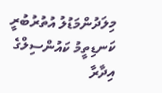މިލަދުންމަޑުލު އުތުރުބުރީ ކަނޑިތީމު ކައުންސިލްގެ އިދާރާ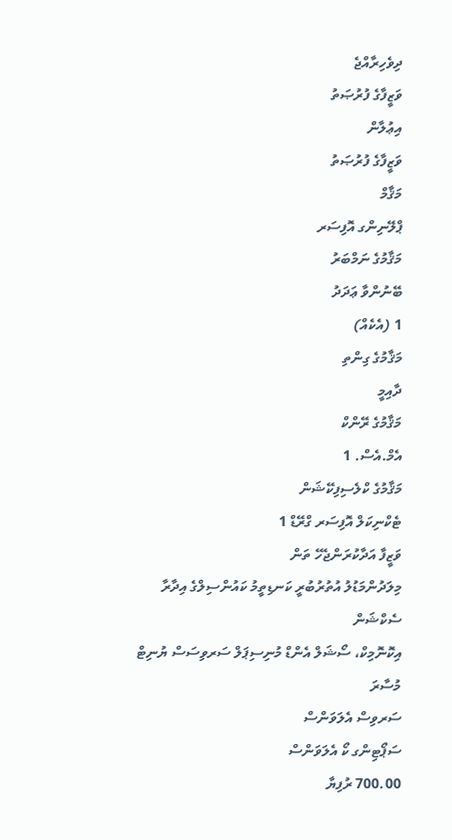ދިވެހިރާއްޖެ
ވަޒީފާގެ ފުރުޞަތު
އިޢުލާން
ވަޒީފާގެ ފުރުޞަތު
މަޤާމް
ޕްލޭނިންގ އޮފިސަރ
މަޤާމުގެ ނަމްބަރު
ބޭނުންވާ ޢަދަދު
1 (އެކެއް)
މަޤާމުގެ ގިންތި
ދާއިމީ
މަޤާމުގެ ރޭންކް
އެމް.އެސް. 1
މަޤާމުގެ ކްލެސިފިކޭޝަން
ޓެކްނިކަލް އޮފިސަރ ގްރޭޑް 1
ވަޒީފާ އަދާކުރަންޖެހޭ ތަން
މިލަދުންމަޑުލު އުތުރުބުރީ ކަނޑިތީމު ކައުންސިލްގެ އިދާރާ
ސެކްޝަން
އިކޮނޮމިކް، ސޯޝަލް އެންޑް މުނިސިޕަލް ސަރވިސަސް ޔުނިޓް
މުސާރަ
ސަރވިސް އެލަވަންސް
ސަޕޯޓިންގ ކޯ އެލަވަންސް
700.00 ރުފިޔާ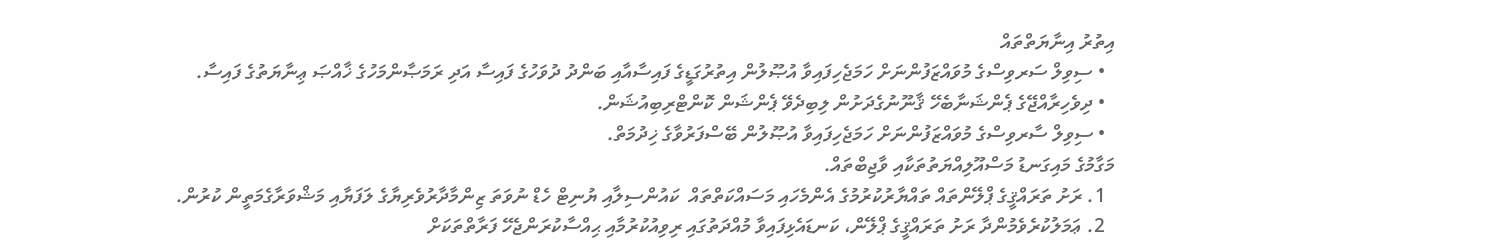އިތުރު އިނާޔަތްތައް
  • ސިވިލް ސަރވިސްގެ މުވައްޒަފުންނަށް ހަމަޖެހިފައިވާ އުޞޫލުން އިތުރުގަޑީގެ ފައިސާއާއި ބަންދު ދުވަހުގެ ފައިސާ އަދި ރަމަޞާންމަހުގެ ޚާއްޞަ ޢިނާޔަތުގެ ފައިސާ.
  • ދިވެހިރާއްޖޭގެ ޕެންޝަނާބެހޭ ޤާނޫނުގެދަށުން ލިބިދެވޭ ޕެންޝަން ކޮންޓްރިބިއުޝަން.
  • ސިވިލް ސާރވިސްގެ މުވައްޒަފުންނަށް ހަމަޖެހިފައިވާ އުޞޫލުން ބޭސްފަރުވާގެ ޚިދުމަތް.
މަގާމުގެ މައިގަނޑު މަސްއޫލިއްޔަތުތަކާއި ވާޖިބްތައް.
  1. ރަށު ތަރައްޤީގެ ޕްލޭންތައް ތައްޔާރުކުރުމުގެ އެންމެހައި މަސައްކަތްތައް  ކައުންސިލާއި ޔުނިޓް ހެޑް ނުވަތަ ޒިންމާދާރުވެރިޔާގެ ލަފަޔާއި މަޝްވަރާގެމަތީން ކުރުން.
  2. ޢަމަލުކުރެވެމުންދާ ރަށު ތަރައްޤީގެ ޕްލޭން، ކަނޑައެޅިފައިވާ މުއްދަތުގައި ރިވިއުކުރުމާއި ޙިއްސާކުރަންޖެހޭ ފަރާތްތަކަށް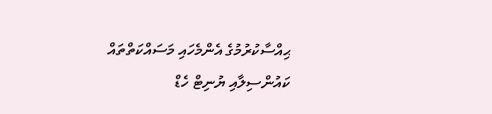ޙިއްސާކުރުމުގެ އެންމެހައި މަސައްކަތްތައް ކައުންސިލާއި ޔުނިޓް ހެޑް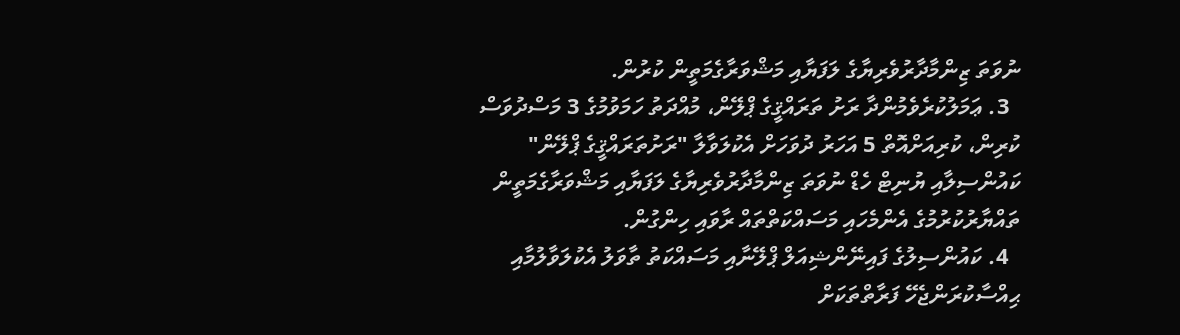ނުވަތަ ޒިންމާދާރުވެރިޔާގެ ލަފަޔާއި މަޝްވަރާގެމަތީން ކުރުން.
  3. ޢަމަލުކުރެވެމުންދާ ރަށު ތަރައްޤީގެ ޕްލޭން، މުއްދަތު ހަމަވުމުގެ 3 މަސްދުވަސް ކުރިން، ކުރިއަށްއޮތް 5 އަހަރު ދުވަހަށް އެކުލަވާލާ "ރަށުތަރައްޤީގެ ޕްލޭން"  ކައުންސިލާއި ޔުނިޓް ހެޑް ނުވަތަ ޒިންމާދާރުވެރިޔާގެ ލަފަޔާއި މަޝްވަރާގެމަތީން ތައްޔާރުކުރުމުގެ އެންމެހައި މަސައްކަތްތައް ރާވައި ހިންގުން.
  4. ކައުންސިލުގެ ފައިނޭންޝިއަލް ޕްލޭނާއި މަސައްކަތު ތާވަލު އެކުލަވާލުމާއި  ޙިއްސާކުރަންޖެހޭ ފަރާތްތަކަށް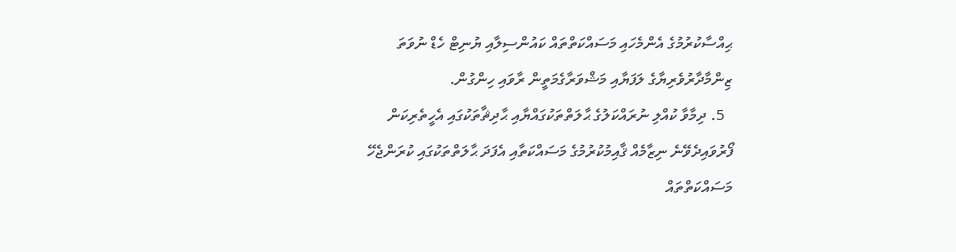ޙިއްސާކުރުމުގެ އެންމެހައި މަސައްކަތްތައް ކައުންސިލާއި ޔުނިޓް ހެޑް ނުވަތަ ޒިންމާދާރުވެރިޔާގެ ލަފަޔާއި މަޝްވަރާގެމަތީން ރާވައި ހިންގުން.
  5. ދިމާވާ ކުއްލި ނުރައްކަލުގެ ޙާލަތްތަކުގައްޔާއި ޙާދިޘާތަކުގައި އެހީތެރިކަން ފޯރުވައިދެވޭނެ ނިޒާމެއް ޤާއިމުކުރުމުގެ މަސައްކަތާއި އެފަދަ ޙާލަތްތަކުގައި ކުރަންޖެހޭ މަސައްކަތްތައް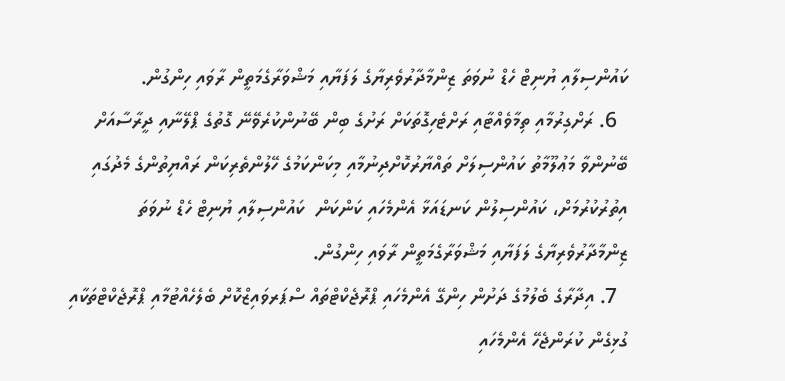ކައުންސިލާއި ޔުނިޓް ހެޑް ނުވަތަ ޒިންމާދާރުވެރިޔާގެ ލަފަޔާއި މަޝްވަރާގެމަތީން ރާވައި ހިންގުން.
  6. ރަށްގިރުމާއި ތިމާވެއްޓާއި ރަށްޓެހިގޮތަކަށް ރަށުގެ ބިން ބޭނުންކުރެވޭނޭ ގޮތުގެ ޕްލޭނާއި ދީރާސާއަށް ބޭނުންވާ މަޢުލޫމާތު ކައުންސިލަށް ތައްޔާރުކޮށްދިނުމާއި މިކަންކަމުގެ ހޭލުންތެރިކަން ރައްޔިތުންގެ މެދުގައި އިތުރުކުރުމަށް، ކައުންސިލުން ކަނޑައަޅާ އެންމެހައި ކަންކަން  ކައުންސިލާއި ޔުނިޓް ހެޑް ނުވަތަ ޒިންމާދާރުވެރިޔާގެ ލަފަޔާއި މަޝްވަރާގެމަތީން ރާވައި ހިންގުން.
  7. އިދާރާގެ ބެލުމުގެ ދަށުން ހިންގޭ އެންމެހައި ޕްރޮޖެކްޓްތައް ސްޕަރވައިޒްކޮށް ބެލެހެއްޓުމާއި ޕްރޮޖެކްޓްތަކާއި ގުޅިގެން ކުރަންޖެހޭ އެންމެހައި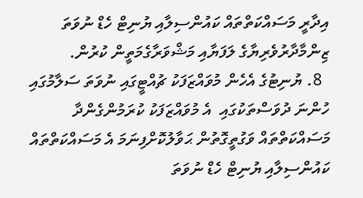އިދާރީ މަސައްކަތްތައް ކައުންސިލާއި ޔުނިޓް ހެޑް ނުވަތަ ޒިންމާދާރުވެރިޔާގެ ލަފަޔާއި މަޝްވަރާގެމަތީން ކުރުން.
  8. ޔުނިޓުގެ އެހެން މުވައްޒަފަކު ޗުއްޓީގައި ނުވަތަ ސަލާމުގައި ހުންނަ ދުވަސްތަކުގައި  އެ މުވައްޒަފަކު ކުރަމުންގެންދާ މަސައްކަތްތައް ވަގުތީގޮތުން ޙަވާލުކޮށްފިނަމަ އެ މަސައްކަތްތައް ކައުންސިލާއި ޔުނިޓް ހެޑް ނުވަތަ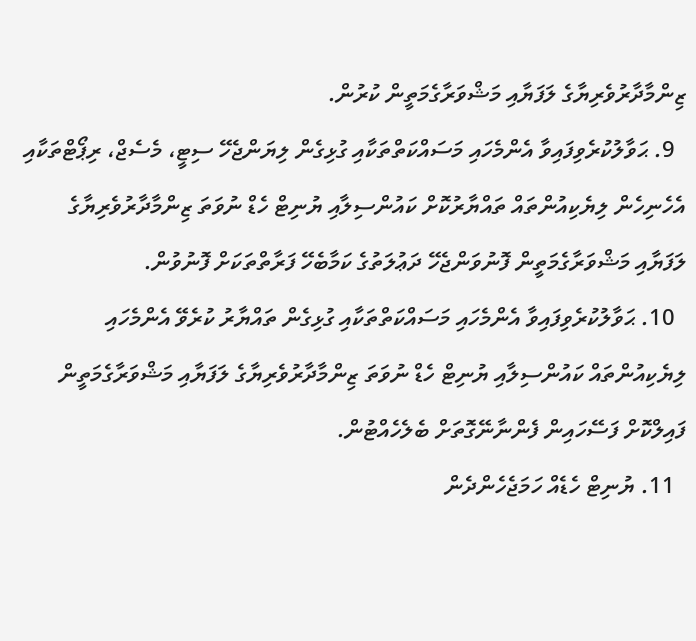ޒިންމާދާރުވެރިޔާގެ ލަފަޔާއި މަޝްވަރާގެމަތީން ކުރުން.
  9. ޙަވާލުކުރެވިފައިވާ އެންމެހައި މަސައްކަތްތަކާއި ގުޅިގެން ލިޔަންޖެހޭ ސިޓީ، މެސެޖް، ރިޕޯޓްތަކާއި އެހެނިހެން ލިޔެކިއުންތައް ތައްޔާރުކޮށް ކައުންސިލާއި ޔުނިޓް ހެޑް ނުވަތަ ޒިންމާދާރުވެރިޔާގެ ލަފަޔާއި މަޝްވަރާގެމަތީން ފޮނުވަންޖެހޭ ދަޢުލަތުގެ ކަމާބެހޭ ފަރާތްތަކަށް ފޮނުވުން.
  10. ޙަވާލުކުރެވިފައިވާ އެންމެހައި މަސައްކަތްތަކާއި ގުޅިގެން ތައްޔާރު ކުރެވޭ އެންމެހައި ލިޔެކިއުންތައް ކައުންސިލާއި ޔުނިޓް ހެޑް ނުވަތަ ޒިންމާދާރުވެރިޔާގެ ލަފަޔާއި މަޝްވަރާގެމަތީން ފައިލްކޮށް ފަސޭހައިން ފެންނާނޭގޮތަށް ބެލެހެއްޓުން.
  11. ޔުނިޓް ހެޑެއް ހަމަޖެހެންދެން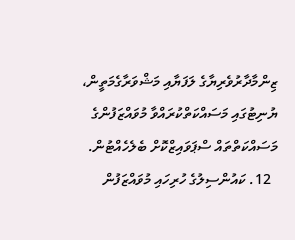ޒިންމާދާރުވެރިޔާގެ ލަފަޔާއި މަޝްވަރާގެމަތީން، ޔުނިޓުގައި މަސައްކަތްކުރައްވާ މުވައްޒަފުންގެ މަސައްކަތްތައް ސްޕަވައިޒްކޮށް ބެލެހެއްޓުން.
  12. ކައުންސިލުގެ ހުރިހައި މުވައްޒަފުން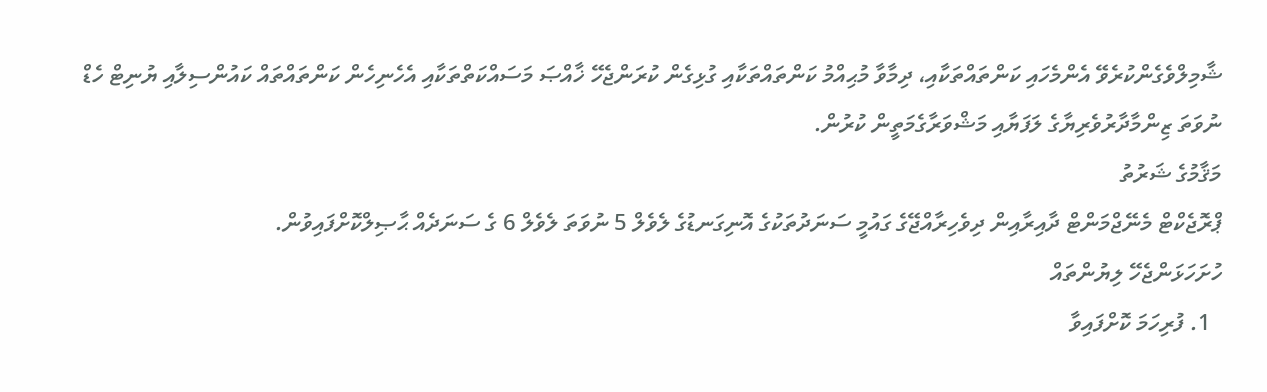ޝާމިލްވެގެންކުރެވޭ އެންމެހައި ކަންތައްތަކާއި، ދިމާވާ މުޙިއްމު ކަންތައްތަކާއި ގުޅިގެން ކުރަންޖެހޭ ޚާއްޞަ މަސައްކަތްތަކާއި އެހެނިހެން ކަންތައްތައް ކައުންސިލާއި ޔުނިޓް ހެޑް ނުވަތަ ޒިންމާދާރުވެރިޔާގެ ލަފަޔާއި މަޝްވަރާގެމަތީން ކުރުން.
މަޤާމުގެ ޝަރުތު
ޕްރޮޖެކްޓް މެނޭޖްމަންޓް ދާއިރާއިން ދިވެހިރާއްޖޭގެ ގައުމީ ސަނަދުތަކުގެ އޮނިގަނޑުގެ ލެވެލް 5 ނުވަތަ ލެވެލް 6 ގެ ސަނަދެއް ޙާޞިލްކޮށްފައިވުން.
ހުށަހަޅަންޖެހޭ ލިޔުންތައް
  1. ފުރިހަމަ ކޮށްފައިވާ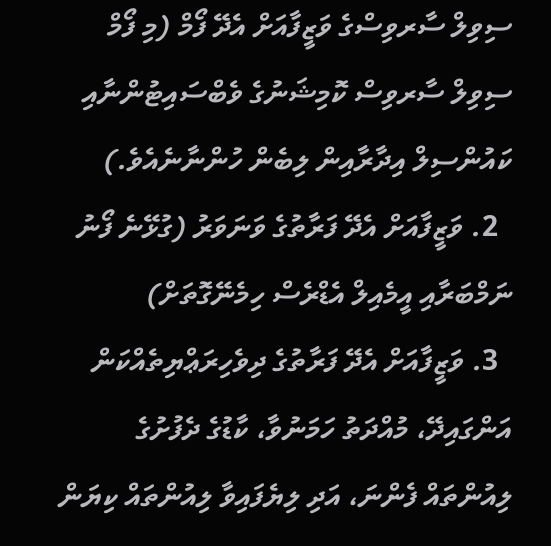ސިވިލް ސާރވިސްގެ ވަޒީފާއަށް އެދޭ ފޯމް (މި ފޯމް ސިވިލް ސާރވިސް ކޮމިޝަނުގެ ވެބްސައިޓުންނާއި ކައުންސިލް އިދާރާއިން ލިބެން ހުންނާނެއެވެ.)
  2. ވަޒީފާއަށް އެދޭ ފަރާތުގެ ވަނަވަރު (ގުޅޭނެ ފޯނު ނަމްބަރާއި އީމެއިލް އެޑްރެސް ހިމެނޭގޮތަށް)
  3. ވަޒީފާއަށް އެދޭ ފަރާތުގެ ދިވެހިރަޢްޔިތެއްކަން އަންގައިދޭ، މުއްދަތު ހަމަނުވާ، ކާޑުގެ ދެފުށުގެ ލިއުންތައް ފެންނަ، އަދި ލިޔެފައިވާ ލިއުންތައް ކިޔަން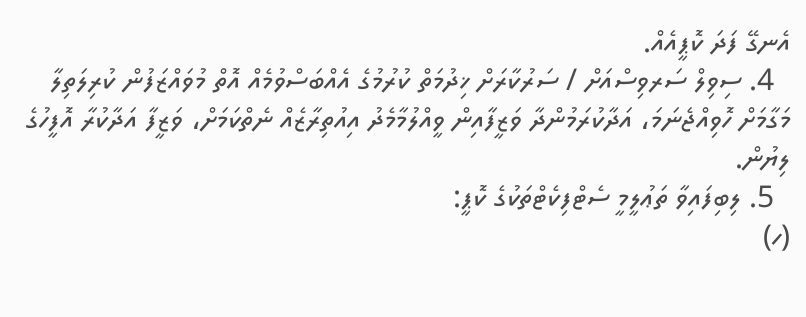އެނގޭ ފަދަ ކޮޕީއެއް.
  4. ސިވިލް ސަރވިސްއަށް / ސަރުކާރަށް ޚިދުމަތް ކުރުމުގެ އެއްބަސްވުމެއް އޮތް މުވައްޒަފުން ކުރިލަތިލާ މަގާމަށް ހޮވިއްޖެނަމަ، އަދާކުރަމުންދާ ވަޒީފާއިން ވީއްލުމާމެދު އިއުތިރާޒެއް ނެތްކަމަށް، ވަޒީފާ އަދާކުރާ އޮފީހުގެ ލިޔުން.
  5. ލިބިފައިވާ ތަޢުލީމީ ސެޓްފިކެޓްތަކުގެ ކޮޕީ:
(ހ)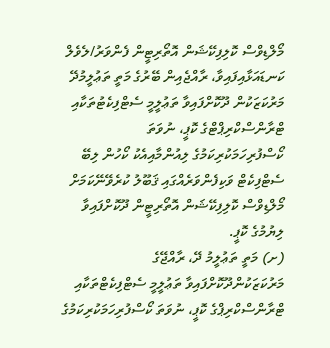މޯލްޑިވްސް ކޮލިފިކޭޝަން އޮތޯރިޓީން ފެންވަރު/ލެވެލް ކަނޑައަޅާއިފައިވާ، ރާއްޖެއިން ބޭރުގެ މަތީ ތަޢުލީމުދޭ މަރުކަޒަކުން ދޫކޮށްފައިވާ ތަޢުލީމީ ސެޓްފިކެޓުތަކާއި ޓްރާންސްކްރިޕްޓްގެ ކޮޕީ، ނުވަތަ ކޯސްފުރިހަމަކުރިކަމުގެ ލިއުންމާއިއެކު ކޯހުން ލިބޭ ސެޓްފިކެޓް ވަކިފެންވަރެއްގައި ޤަބޫލު ކުރެވޭނޭކަމަށް  މޯލްޑިވްސް ކޮލިފިކޭޝަން އޮތޯރިޓީން ދޫކޮށްފައިވާ ލިޔުމުގެ ކޮޕީ.
(ށ) މަތީ ތަޢުލީމު ދޭ، ރާއްޖޭގެ މަރުކަޒަކުންދޫކޮށްފައިވާ ތަޢުލީމީ ސެޓްފިކެޓްތަކާއި ޓްރާންސްކްރިޕްގެ ކޮޕީ، ނުވަތަ ކޯސްފުރިހަމަކުރިކަމުގެ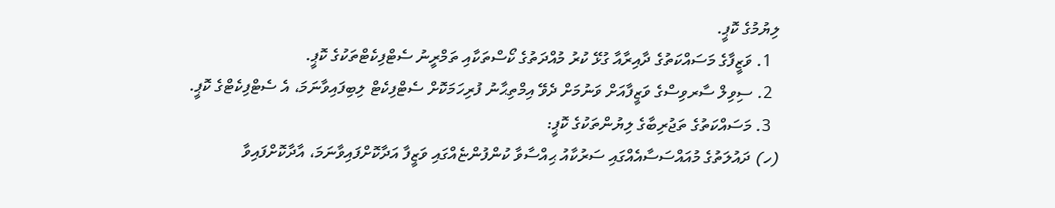ލިޔުމުގެ ކޮޕީ.
  1. ވަޒީފާގެ މަސައްކަތުގެ ދާއިރާއާ ގުޅޭ ކުރު މުއްދަތުގެ ކޯސްތަކާއި ތަމްރީނު ސެޓްފިކެޓްތަކުގެ ކޮޕީ.
  2. ސިވިލް ސާރވިސްގެ ވަޒީފާއަށް ވަނުމަށް ދެވޭ އިމްތިޙާނު ފުރިހަމަކޮށް ސެޓްފިކެޓް ލިބިފައިވާނަމަ، އެ ސެޓްފިކެޓްގެ ކޮޕީ.
  3. މަސައްކަތުގެ ތަޖުރިބާގެ ލިޔުންތަކުގެ ކޮޕީ:
(ހ) ދައުލަތުގެ މުއައްސަސާއެއްގައި ސަރުކާއު ޙިއްސާވާ ކުންފުންޏެއްގައި ވަޒީފާ އަދާކޮށްފައިވާނަމަ، އާދާކޮށްފައިވާ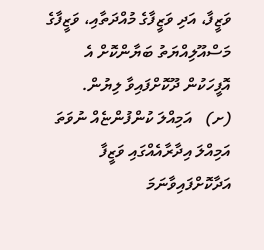ވަޒީފާ، އަދި ވަޒީފާގެ މުއްދަތާއި، ވަޒީފާގެ މަސްއޫލިއްޔަތު ބަޔާންކޮށް އެ އޮފީހަކުން ދޫކޮށްފައިވާ ލިޔުން.
(ށ)   އަމިއްލަ ކުންފުންޏެއް ނުވަތަ އަމިއްލަ އިދާރާއެއްގައި ވަޒީފާ އަދާކޮށްފައިވާނަމަ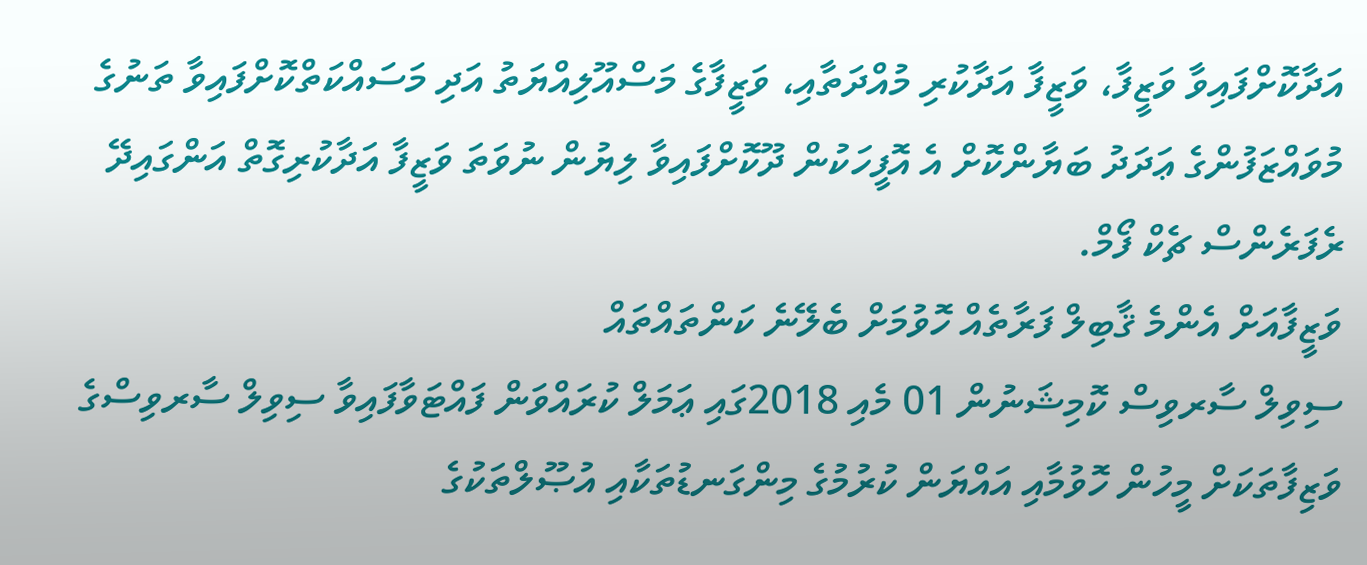އަދާކޮށްފައިވާ ވަޒީފާ، ވަޒީފާ އަދާކުރި މުއްދަތާއި، ވަޒީފާގެ މަސްއޫލިއްޔަތު އަދި މަސައްކަތްކޮށްފައިވާ ތަނުގެ މުވައްޒަފުންގެ ޢަދަދު ބަޔާންކޮށް އެ އޮފީހަކުން ދޫކޮށްފައިވާ ލިޔުން ނުވަތަ ވަޒީފާ އަދާކުރިގޮތް އަންގައިދޭ ރެފަރެންސް ޗެކް ފޯމް.
ވަޒީފާއަށް އެންމެ ޤާބިލް ފަރާތެއް ހޮވުމަށް ބެލޭނެ ކަންތައްތައް
ސިވިލް ސާރވިސް ކޮމިޝަނުން 01 މެއި 2018ގައި ޢަމަލް ކުރައްވަން ފައްޓަވާފައިވާ ސިވިލް ސާރވިސްގެ ވަޒިފާތަކަށް މީހުން ހޮވުމާއި އައްޔަން ކުރުމުގެ މިންގަނޑުތަކާއި އުޞޫލްތަކުގެ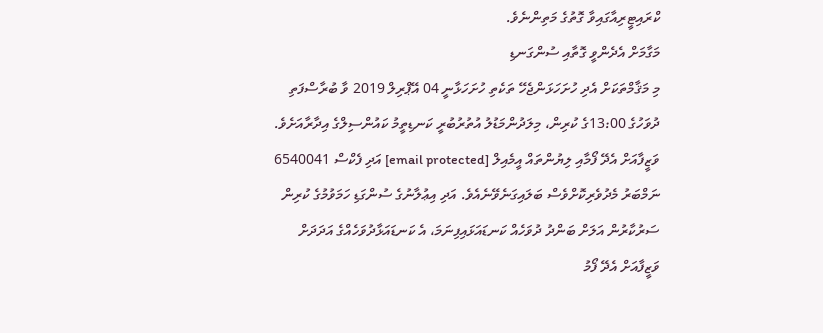ކްރައިޓީރިއާގައިވާ ގޮތުގެ މަތިންނެވެ.
މަގާމަށް އެދެންވީ ގޮތާއި ސުންގަނޑި
މި މަޤާމްތަކަށް އެދި ހުށަހަޅަންޖެހޭ ތަކެތި ހުށަހަޅާނީ 04 އޭޕްރިލް 2019 ވާ ބުރާސްފަތި ދުވަހުގެ 13:00ގެ ކުރިން، މިލަދުންމަޑުލު އުތުރުބުރީ ކަނޑިތީމު ކައުންސިލްގެ އިދާރާއަށެވެ. ވަޒީފާއަށް އެދޭ ފޯމާއި ލިޔުންތައް އީމެއިލް [email protected] އަދި ފެކްސް 6540041 ނަމްބަރު މެދުވެރިކޮށްވެސް ބަލައިގަނެވޭނެއެވެ. އަދި އިޢުލާނުގެ ސުންގަޑި ހަމަވުމުގެ ކުރިން ސަރުކާރުން އަލަށް ބަންދު ދުވަހެއް ކަނޑައަޅައިފިނަމަ، އެ ކަނޑައަޅާދުވަހެއްގެ އަދަދަށް ވަޒީފާއަށް އެދޭ ފޯމު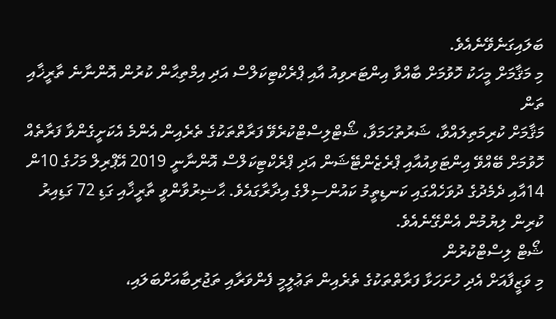ބަލައިގަނެވޭނެއެވެ.
މި މަޤާމަށް މީހަކު ހޮވުމަށް ބާއްވާ އިންޓަރވިއު އާއި ޕްރެކްޓިކަލްސް އަދި އިމްތިޙާން ކުރުން އޮންނާނެ ތާރީޚާއި ތަން
މަޤާމަށް ކުރިމަތިލައްވާ، ޝަރުތުހަމަވާ، ޝޯޓްލިސްޓްކުރެވޭ ފަރާތްތަކުގެ ތެރެއިން އެންމެ އެކަށީގެންވާ ފަރާތެއް ހޮވުމަށް ބޭއްވޭ އިންޓަވިއުއާއި ޕްރެޒެންޓޭޝަން އަދި ޕްރެކްޓިކަލްސް އޮންނާނީ 2019 އޭޕްރިލް މަހުގެ 10ން 14އާއި ދެމެދުގެ ދުވަހެއްގައި ކަނޑިތީމު ކައުންސިލްގެ އިދާރާގައެވެ. ޙާޟިރުވާންވީ ތާރީޚާއި ގަޑި 72 ގަޑިއިރު ކުރިން ލިޔުމުން އެންގޭނެއެވެ.
ޝޯޓް ލިސްޓްކުރުން
މި ވަޒީފާއަށް އެދި ހުށަހަޅާ ފަރާތްތަކުގެ ތެރެއިން ތަޢުލީމީ ފެންވަރާއި ތަޖުރިބާއަށްބަލައި،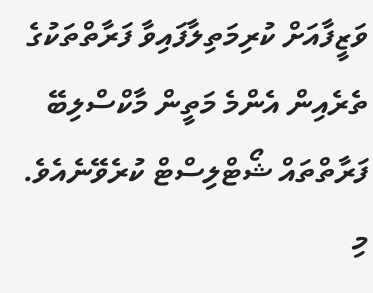ވަޒީފާއަށް ކުރިމަތިލާފައިވާ ފަރާތްތަކުގެ ތެރެއިން އެންމެ މަތީން މާކްސްލިބޭ ފަރާތްތައް ޝޯޓްލިސްޓް ކުރެވޭނެއެވެ.
މި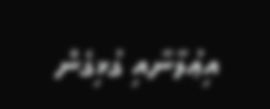އިޢުލާނާއި ގުޅިގެން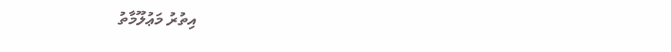އިތުރު މަޢުލޫމާތު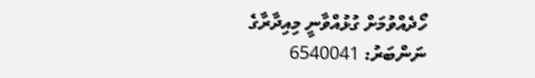ހޯދެއްވުމަށް ގުޅުއްވާނީ މިއިދާރާގެ ނަންބަރު: 6540041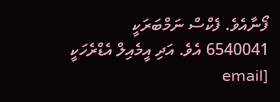ފޯނާއެވެ. ފެކްސް ނަމްބަރަކީ 6540041 އެވެ. އަދި އީމެއިލް އެޑްރެހަކީ  [email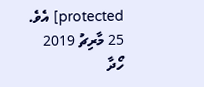protected] އެވެ.
25 މާރިޗު 2019
ހޯދާ